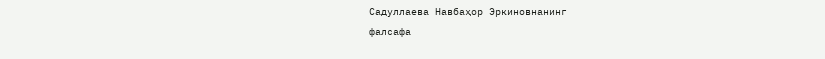Садуллаева Навбаҳор Эркиновнанинг
фалсафа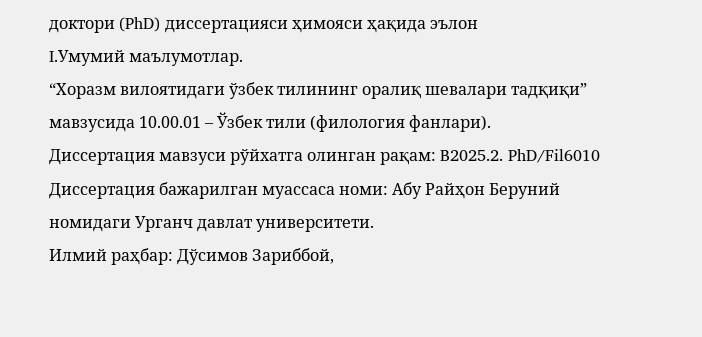доктори (PhD) диссертацияси ҳимояси ҳақида эълон
I.Умумий маълумотлар.
“Хоразм вилоятидаги ўзбек тилининг оралиқ шевалари тадқиқи” мавзусида 10.00.01 – Ўзбек тили (филология фанлари).
Диссертация мавзуси рўйхатга олинган рақам: B2025.2. PhD/Fil6010
Диссертация бажарилган муассаса номи: Абу Райҳон Беруний номидаги Урганч давлат университети.
Илмий раҳбар: Дўсимов Зариббой,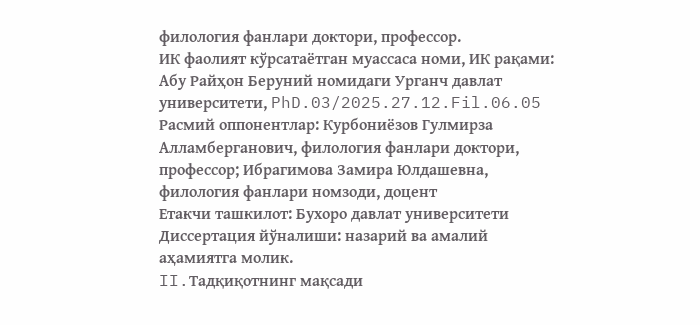филология фанлари доктори, профессор.
ИК фаолият кўрсатаётган муассаса номи, ИК рақами: Абу Райҳон Беруний номидаги Урганч давлат университети, PhD.03/2025.27.12.Fil.06.05
Расмий оппонентлар: Курбониёзов Гулмирза Алламберганович, филология фанлари доктори, профессор; Ибрагимова Замира Юлдашевна, филология фанлари номзоди, доцент
Етакчи ташкилот: Бухоро давлат университети
Диссертация йўналиши: назарий ва амалий аҳамиятга молик.
II.Тадқиқотнинг мақсади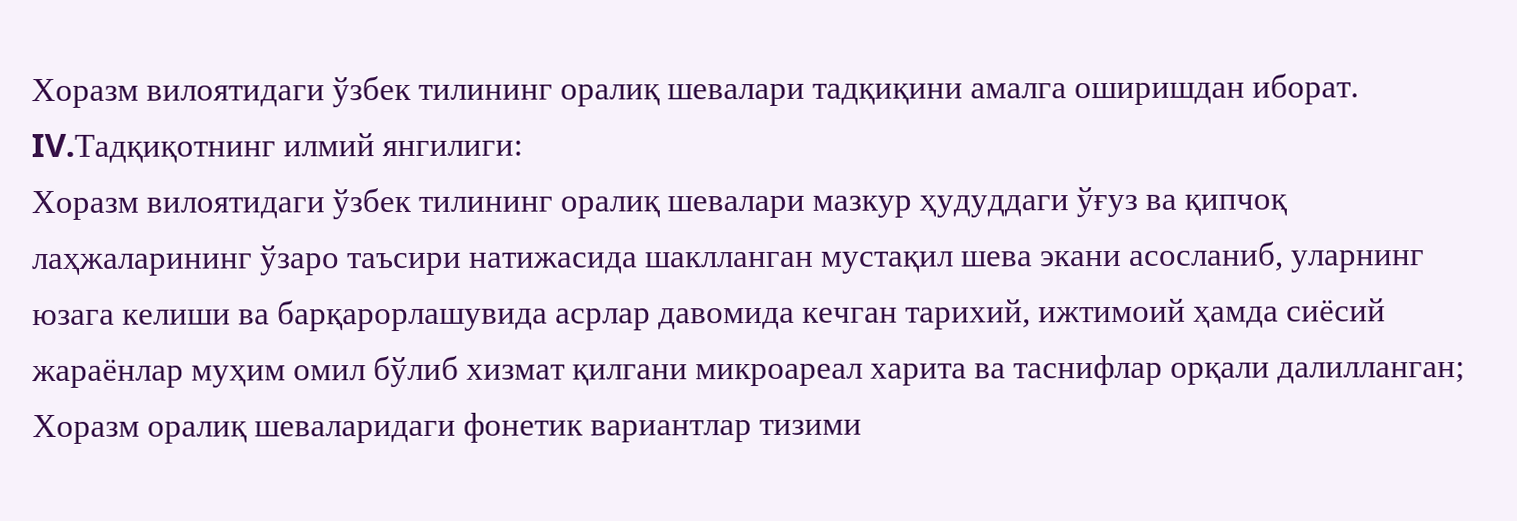Хоразм вилоятидаги ўзбек тилининг оралиқ шевалари тадқиқини амалга оширишдан иборат.
IV.Тадқиқотнинг илмий янгилиги:
Хоразм вилоятидаги ўзбек тилининг оралиқ шевалари мазкур ҳудуддаги ўғуз ва қипчоқ лаҳжаларининг ўзаро таъсири натижасида шаклланган мустақил шева экани асосланиб, уларнинг юзага келиши ва барқарорлашувида асрлар давомида кечган тарихий, ижтимоий ҳамда сиёсий жараёнлар муҳим омил бўлиб хизмат қилгани микроареал харита ва таснифлар орқали далилланган;
Хоразм оралиқ шеваларидаги фонетик вариантлар тизими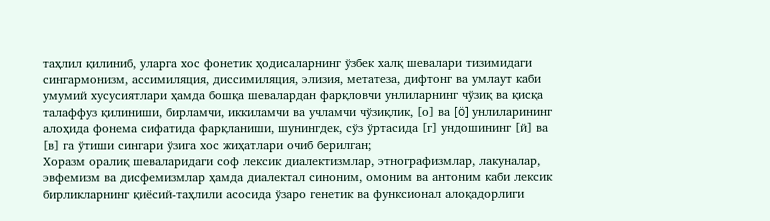таҳлил қилиниб, уларга хос фонетик ҳодисаларнинг ўзбек халқ шевалари тизимидаги сингармонизм, ассимиляция, диссимиляция, элизия, метатеза, дифтонг ва умлаут каби умумий хусусиятлари ҳамда бошқа шевалардан фарқловчи унлиларнинг чўзиқ ва қисқа талаффуз қилиниши, бирламчи, иккиламчи ва учламчи чўзиқлик, [о] ва [ö] унлиларининг алоҳида фонема сифатида фарқланиши, шунингдек, сўз ўртасида [г] ундошининг [й] ва [в] га ўтиши сингари ўзига хос жиҳатлари очиб берилган;
Хоразм оралиқ шеваларидаги соф лексик диалектизмлар, этнографизмлар, лакуналар, эвфемизм ва дисфемизмлар ҳамда диалектал синоним, омоним ва антоним каби лексик бирликларнинг қиёсий-таҳлили асосида ўзаро генетик ва функсионал алоқадорлиги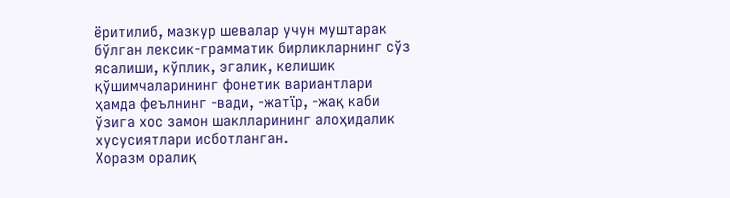ёритилиб, мазкур шевалар учун муштарак бўлган лексик-грамматик бирликларнинг сўз ясалиши, кўплик, эгалик, келишик қўшимчаларининг фонетик вариантлари ҳамда феълнинг -вади, -жатïр, -жақ каби ўзига хос замон шаклларининг алоҳидалик хусусиятлари исботланган.
Хоразм оралиқ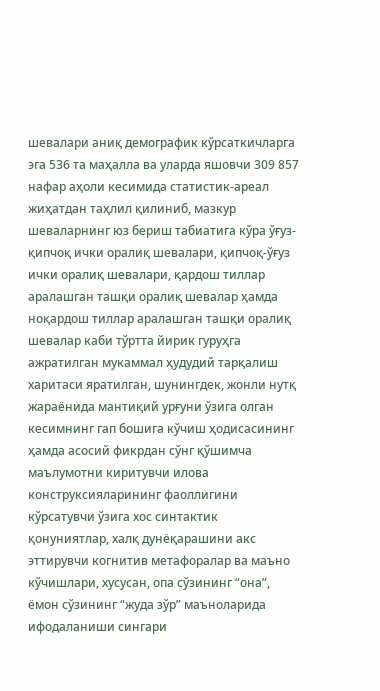шевалари аниқ демографик кўрсаткичларга эга 536 та маҳалла ва уларда яшовчи 309 857 нафар аҳоли кесимида статистик-ареал жиҳатдан таҳлил қилиниб, мазкур шеваларнинг юз бериш табиатига кўра ўғуз-қипчоқ ички оралиқ шевалари, қипчоқ-ўғуз ички оралиқ шевалари, қардош тиллар аралашган ташқи оралиқ шевалар ҳамда ноқардош тиллар аралашган ташқи оралиқ шевалар каби тўртта йирик гуруҳга ажратилган мукаммал ҳудудий тарқалиш харитаси яратилган, шунингдек, жонли нутқ жараёнида мантиқий урғуни ўзига олган кесимнинг гап бошига кўчиш ҳодисасининг ҳамда асосий фикрдан сўнг қўшимча маълумотни киритувчи илова конструксияларининг фаоллигини кўрсатувчи ўзига хос синтактик қонуниятлар, халқ дунёқарашини акс эттирувчи когнитив метафоралар ва маъно кўчишлари, хусусан, опа сўзининг “она”, ёмон сўзининг “жуда зўр” маъноларида ифодаланиши сингари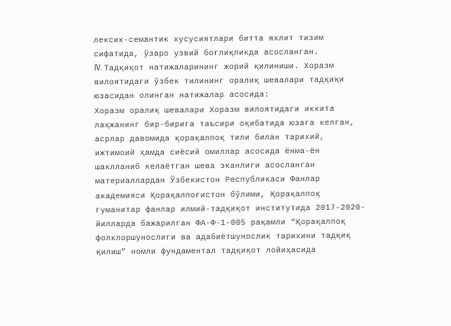лексик-семантик хусусиятлари битта яхлит тизим сифатида, ўзаро узвий боғлиқликда асосланган.
IV. Тадқиқот натижаларининг жорий қилиниши. Хоразм вилоятидаги ўзбек тилининг оралиқ шевалари тадқиқи юзасидан олинган натижалар асосида:
Хоразм оралиқ шевалари Хоразм вилоятидаги иккита лаҳжанинг бир-бирига таъсири оқибатида юзага келган, асрлар давомида қорақалпоқ тили билан тарихий, ижтимоий ҳамда сиёсий омиллар асосида ёнма-ён шаклланиб келаётган шева эканлиги асосланган материаллардан Ўзбекистон Республикаси Фанлар академияси Қорақалпоғистон бўлими, Қорақалпоқ гуманитар фанлар илмий-тадқиқот институтида 2017-2020-йилларда бажарилган ФА-Ф-1-005 рақамли “Қорақалпоқ фолклоршунослиги ва адабиётшунослик тарихини тадқиқ қилиш” номли фундаментал тадқиқот лойиҳасида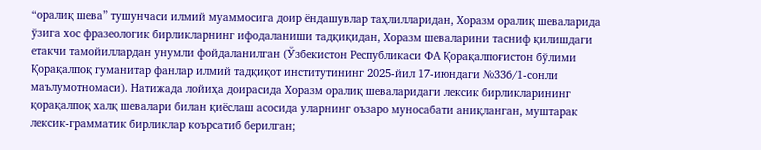“оралиқ шева” тушунчаси илмий муаммосига доир ёндашувлар таҳлилларидан, Хоразм оралиқ шеваларида ўзига хос фразеологик бирликларнинг ифодаланиши тадқиқидан, Хоразм шеваларини тасниф қилишдаги етакчи тамойиллардан унумли фойдаланилган (Ўзбекистон Республикаси ФА Қорақалпоғистон бўлими Қорақалпоқ гуманитар фанлар илмий тадқиқот институтининг 2025-йил 17-июндаги №336/1-сонли маълумотномаси). Натижада лойиҳа доирасида Хоразм оралиқ шеваларидаги лексик бирликларининг қорақалпоқ халқ шевалари билан қиёслаш асосида уларнинг оъзаро муносабати аниқланган, муштарак лексик-грамматик бирликлар коърсатиб берилган;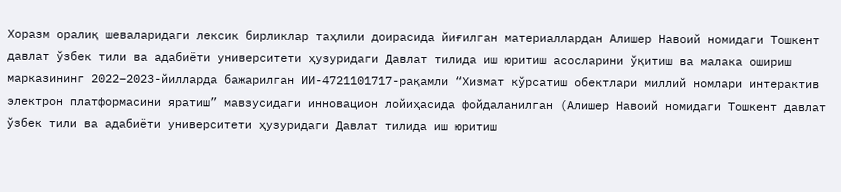Хоразм оралиқ шеваларидаги лексик бирликлар таҳлили доирасида йиғилган материаллардан Алишер Навоий номидаги Тошкент давлат ўзбек тили ва адабиёти университети ҳузуридаги Давлат тилида иш юритиш асосларини ўқитиш ва малака ошириш марказининг 2022–2023-йилларда бажарилган ИИ-4721101717-рақамли “Хизмат кўрсатиш обектлари миллий номлари интерактив электрон платформасини яратиш” мавзусидаги инновацион лойиҳасида фойдаланилган (Алишер Навоий номидаги Тошкент давлат ўзбек тили ва адабиёти университети ҳузуридаги Давлат тилида иш юритиш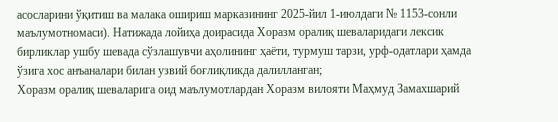асосларини ўқитиш ва малака ошириш марказининг 2025-йил 1-июлдаги № 1153-сонли маълумотномаси). Натижада лойиҳа доирасида Хоразм оралиқ шеваларидаги лексик бирликлар ушбу шевада сўзлашувчи аҳолининг ҳаёти, турмуш тарзи, урф-одатлари ҳамда ўзига хос анъаналари билан узвий боғлиқликда далилланган;
Хоразм оралиқ шеваларига оид маълумотлардан Хоразм вилояти Маҳмуд Замахшарий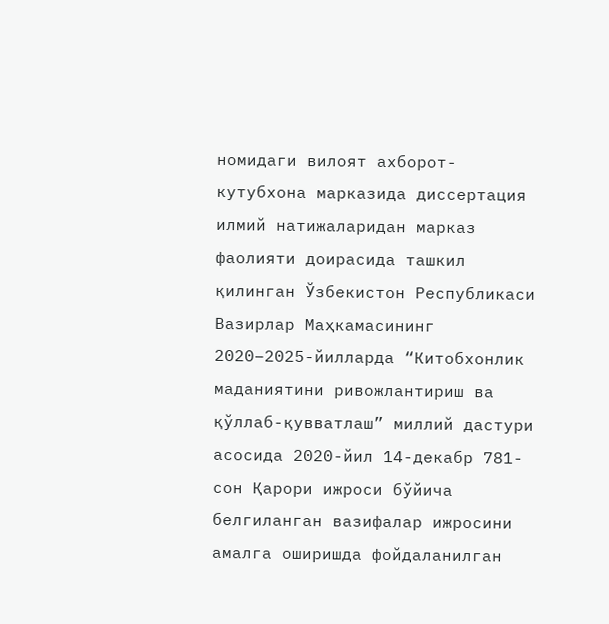номидаги вилоят ахборот-кутубхона марказида диссертация илмий натижаларидан марказ фаолияти доирасида ташкил қилинган Ўзбекистон Республикаси Вазирлар Маҳкамасининг 2020–2025-йилларда “Китобхонлик маданиятини ривожлантириш ва қўллаб-қувватлаш” миллий дастури асосида 2020-йил 14-декабр 781-сон Қарори ижроси бўйича белгиланган вазифалар ижросини амалга оширишда фойдаланилган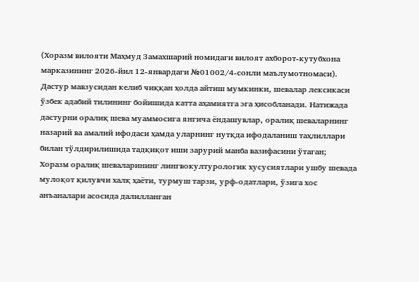(Хоразм вилояти Маҳмуд Замахшарий номидаги вилоят ахборот-кутубхона марказининг 2026-йил 12-январдаги №01002/4-сонли маълумотномаси). Дастур мавзусидан келиб чиққан ҳолда айтиш мумкинки, шевалар лексикаси ўзбек адабий тилининг бойишида катта аҳамиятга эга ҳисобланади. Натижада дастурни оралиқ шева муаммосига янгича ёндашувлар, оралиқ шеваларнинг назарий ва амалий ифодаси ҳамда уларнинг нутқда ифодаланиш таҳлиллари билан тўлдирилишида тадқиқот иши зарурий манба вазифасини ўтаган;
Хоразм оралиқ шеваларининг лингвокултурологик хусусиятлари ушбу шевада мулоқот қилувчи халқ ҳаёти, турмуш тарзи, урф-одатлари, ўзига хос анъаналари асосида далилланган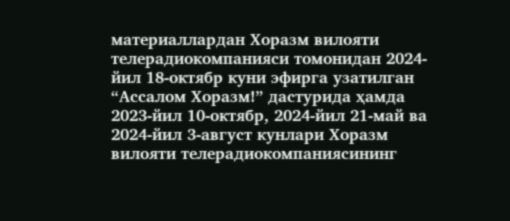материаллардан Хоразм вилояти телерадиокомпанияси томонидан 2024-йил 18-октябр куни эфирга узатилган “Ассалом Хоразм!” дастурида ҳамда 2023-йил 10-октябр, 2024-йил 21-май ва 2024-йил 3-август кунлари Хоразм вилояти телерадиокомпаниясининг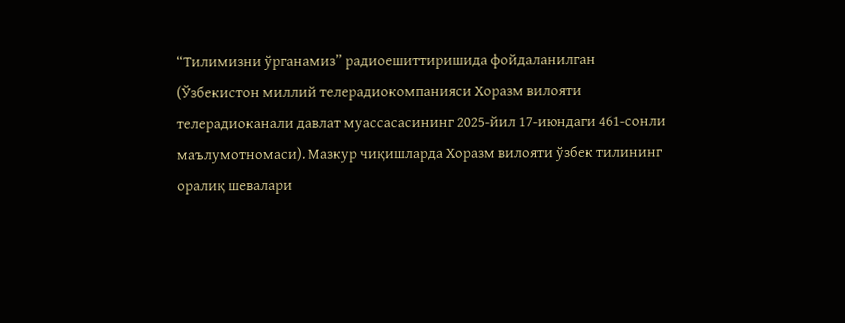“Тилимизни ўрганамиз” радиоешиттиришида фойдаланилган (Ўзбекистон миллий телерадиокомпанияси Хоразм вилояти телерадиоканали давлат муассасасининг 2025-йил 17-июндаги 461-сонли маълумотномаси). Мазкур чиқишларда Хоразм вилояти ўзбек тилининг оралиқ шевалари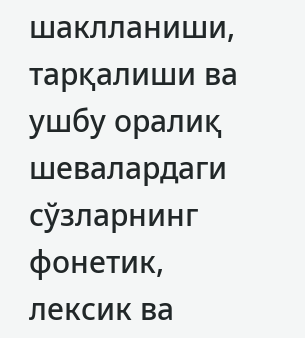шаклланиши, тарқалиши ва ушбу оралиқ шевалардаги сўзларнинг фонетик, лексик ва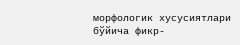морфологик хусусиятлари бўйича фикр-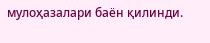мулоҳазалари баён қилинди.